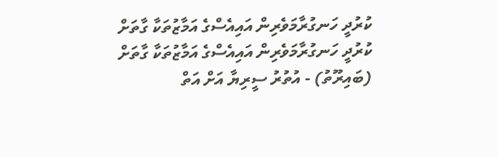ކުރުދީ ހަނގުރާމަވެރިން އައިއެސްގެ އަމާޒުތަކާ ގާތަށް
ކުރުދީ ހަނގުރާމަވެރިން އައިއެސްގެ އަމާޒުތަކާ ގާތަށް
(ބައިރޫތު) - އުތުރު ސީރިޔާ އަށް އަތް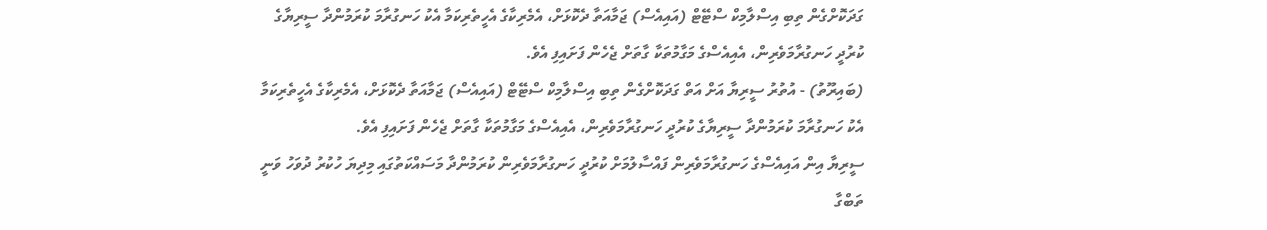ގަދަކޮށްގެން ތިބި އިސްލާމިކް ސްޓޭޓް (އައިއެސް) ޖަމާއަތާ ދެކޮޅަށް، އެމެރިކާގެ އެހީތެރިކަމާ އެކު ހަނގުރާމަ ކުރަމުންދާ ސީރިޔާގެ ކުރުދީ ހަނގުރާމަވެރިން، އެއިއެސްގެ މަގާމުތަކާ ގާތަށް ޖެހެން ފަށައިފި އެވެ.
(ބައިރޫތު) - އުތުރު ސީރިޔާ އަށް އަތް ގަދަކޮށްގެން ތިބި އިސްލާމިކް ސްޓޭޓް (އައިއެސް) ޖަމާއަތާ ދެކޮޅަށް، އެމެރިކާގެ އެހީތެރިކަމާ އެކު ހަނގުރާމަ ކުރަމުންދާ ސީރިޔާގެ ކުރުދީ ހަނގުރާމަވެރިން، އެއިއެސްގެ މަގާމުތަކާ ގާތަށް ޖެހެން ފަށައިފި އެވެ.
ސީރިޔާ އިން އައިއެސްގެ ހަނގުރާމަވެރިން ފައްސާލުމަށް ކުރުދީ ހަނގުރާމަވެރިން ކުރަމުންދާ މަސައްކަތުގައި މިދިޔަ ހުކުރު ދުވަހު ވަނީ ތަބްގާ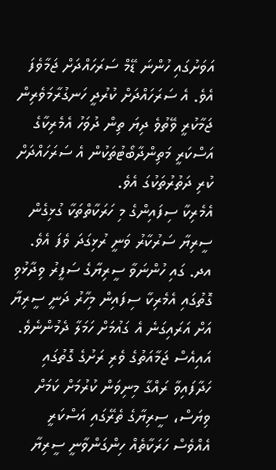އަވަށުގައި ހުންނަ ޑޭމް ސަރަހައްދަށް ޖަމާވެފަ އެވެ. އެ ސަރަހައްދަށް ކުރުދީ ހަނގުރާމަވެރިން ޖަމާކުރީ ވޭތުވެ ދިޔަ ތިން ދުވަހު އެމެރިކާގެ އަސްކަރީ މަތިންދާބޯޓުތަކުން އެ ސަރަހައްދަށް ކުރި ދަތުރުތަކުގަ އެވެ.
އެމެރިކާ ސިފައިންގެ މި ހަރަކާތްތަކާ ގުޅިގެން ސީރިޔާ ސަރުކާރު ވަނީ ރުޅިގަދަ ވެފަ އެވެ. އދ. ގައި ހުންނަވާ ސީރިޔާގެ ސަފީރު ވިދާޅުވި ގޮތުގައި އެމެރިކާ ސިފައިން މިހާރު ދަނީ ސީރިޔާ އަށް އަރައިގަނެ އެ ގައުމަށް ހަމަލާ ދެމުންނެވެ. އައިއެސް ޖަމާއަތުގެ ވެރި ރަށުގެ ގޮތުގައި ހަދާފައިވާ ރައްގާ މިނިވަން ކުރުމަށް ކަމަށް ވިޔަސް، ސީރިޔާގެ ތެރޭގައި އަސްކަރީ އެއްވެސް ހަރަކާތެއް ހިންގަންވާނީ ސީރިޔާ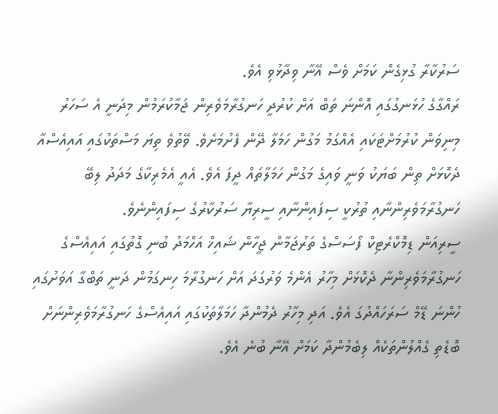ސަރުކާރާ ގުޅިގެން ކަމަށް ވެސް އޭނާ ވިދާޅުވި އެވެ.
ރައްގާގެ ހުޅަނގުގައި އޮންނަ ތަބް އަށް ކުރުދީ ހަނގުރާމަވެރިން ޖަމާކުރަމުން މިދަނީ އެ ސަހަރު މިނިވަން ކުރުމަށްޓަކައި އެއްގަމު މަގުން ހަމަލާ ދޭން ފެށުމަށެވެ. ވޭތުވެ ތިޔަ މަސްތަކުގައި އައިއެސްއާ ދެކޮޅަށް ތިން ބަޔަކު ވަނީ ވައިގެ މަގުން ހަމަލާތައް ދީފަ އެވެ. އެއީ އެމެރިކާގެ މަދަދު ލިބޭ ހަނގުރާމަވެރިންނާއި ތުރުކީ ސިފައިންނާއި ސީރިޔާ ސަރުކާރުގެ ސިފައިންނެވެ.
ސީރިއަން ޑިމޮކްރެޓިކް ފޯސަސްގެ ތަރުޖަމާން ޖީހާން ޝައިޚް އަހްމަދު ބުނި ގޮތުގައި އައިއެސްގެ ހަނގުރާމަވެރިންނާ ދެކޮޅަށް މިހާރު އެންމެ ވަރުގަދަ އަށް ހަނގުރާމަ ހިނގަމުން ދަނީ ތަބްގާ އަވަށުގައި ހުންނަ ޑޭމް ސަރަހައްދުގަ އެވެ. އަދި މިހާރު ދެމުންދާ ހަމަލާތަކުގައި އައިއެސްގެ ހަނގުރާމަވެރިންނަށް ބޮޑެތި ގެއްލުންތަކެއް ލިބެމުންދާ ކަމަށް އޭނާ ބުނެ އެވެ.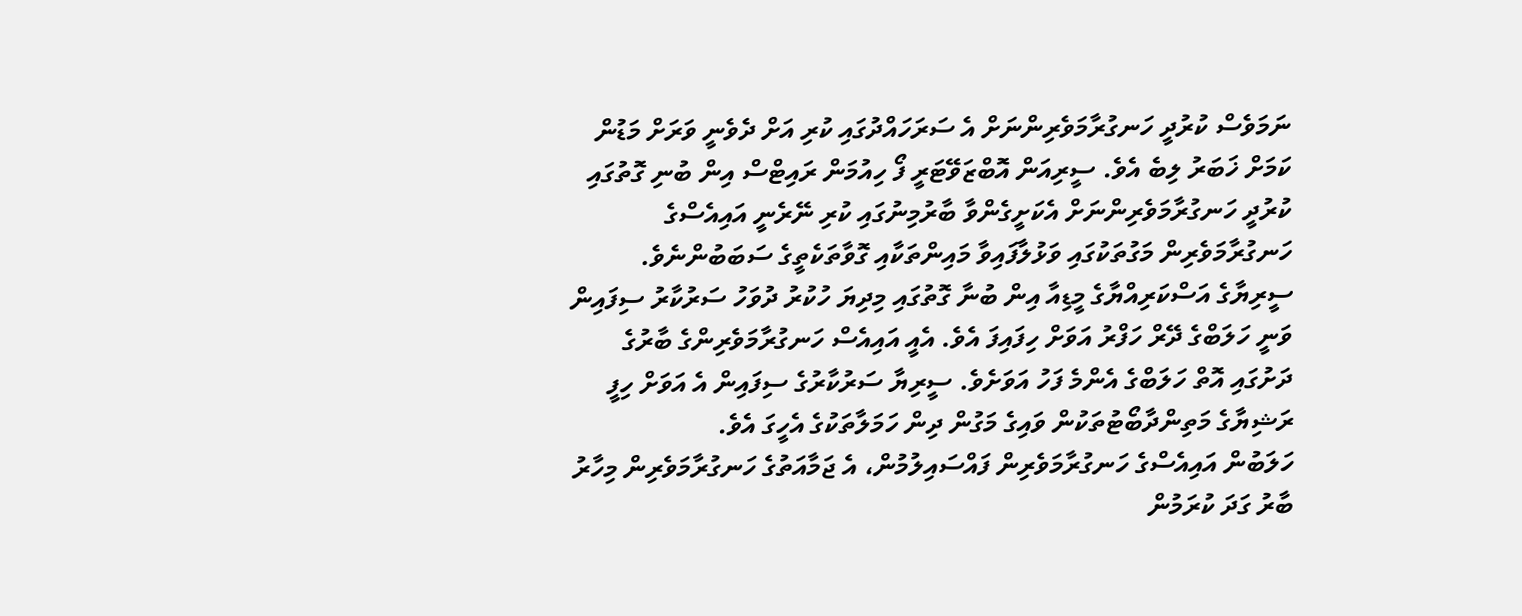ނަމަވެސް ކުރުދީ ހަނގުރާމަވެރިންނަށް އެ ސަރަހައްދުގައި ކުރި އަށް ދެވެނީ ވަރަށް މަޑުން ކަމަށް ޚަބަރު ލިބެ އެވެ. ސީރިއަން އޮބްޒަވޭޓަރީ ފޯ ހިއުމަން ރައިޓްސް އިން ބުނި ގޮތުގައި ކުރުދީ ހަނގުރާމަވެރިންނަށް އެކަށީގެންވާ ބާރުމިނުގައި ކުރި ނޭރެނީ އައިއެސްގެ ހަނގުރާމަވެރިން މަގުތަކުގައި ވަޅުލާފައިވާ މައިންތަކާއި ގޮވާތަކެތީގެ ސަބަބުންނެވެ.
ސީރިޔާގެ އަސްކަރިއްޔާގެ މީޑިއާ އިން ބުނާ ގޮތުގައި މިދިޔަ ހުކުރު ދުވަހު ސަރުކާރު ސިފައިން ވަނީ ހަލަބްގެ ދޭރް ހަފްރު އަވަށް ހިފައިފަ އެވެ. އެއީ އައިއެސް ހަނގުރާމަވެރިންގެ ބާރުގެ ދަށުގައި އޮތް ހަލަބްގެ އެންމެ ފަހު އަވަށެވެ. ސީރިޔާ ސަރުކާރުގެ ސިފައިން އެ އަވަށް ހިފީ ރަޝިޔާގެ މަތިންދާބޯޓުތަކުން ވައިގެ މަގުން ދިން ހަމަލާތަކުގެ އެހީގަ އެވެ.
ހަލަބުން އައިއެސްގެ ހަނގުރާމަވެރިން ފައްސައިލުމުން، އެ ޖަމާއަތުގެ ހަނގުރާމަވެރިން މިހާރު ބާރު ގަދަ ކުރަމުން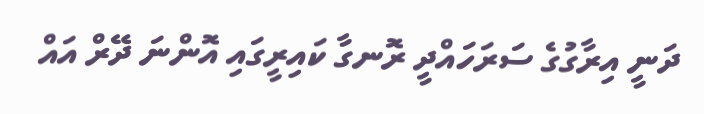ދަނީ އިރާގުގެ ސަރަހައްދީ ރޮނގާ ކައިރީގައި އޮންނަ ދޭރް އައް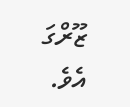ޒޫރްގަ އެވެ.